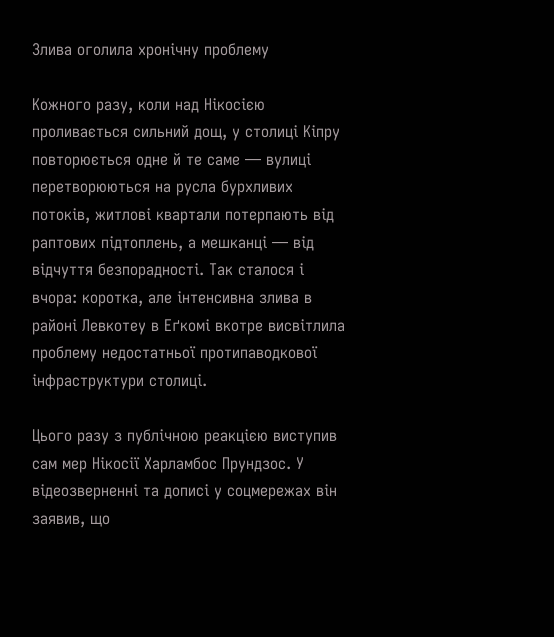Злива оголила хронічну проблему

Кожного разу, коли над Нікосією проливається сильний дощ, у столиці Кіпру повторюється одне й те саме — вулиці перетворюються на русла бурхливих потоків, житлові квартали потерпають від раптових підтоплень, а мешканці — від відчуття безпорадності. Так сталося і вчора: коротка, але інтенсивна злива в районі Левкотеу в Еґкомі вкотре висвітлила проблему недостатньої протипаводкової інфраструктури столиці.

Цього разу з публічною реакцією виступив сам мер Нікосії Харламбос Прундзос. У відеозверненні та дописі у соцмережах він заявив, що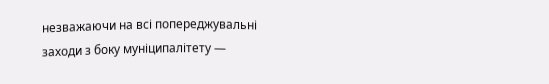незважаючи на всі попереджувальні заходи з боку муніципалітету —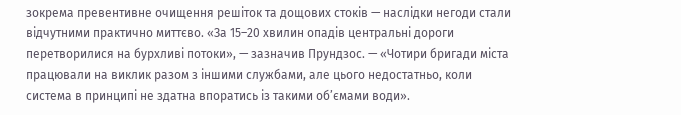зокрема превентивне очищення решіток та дощових стоків — наслідки негоди стали відчутними практично миттєво. «За 15–20 хвилин опадів центральні дороги перетворилися на бурхливі потоки», — зазначив Прундзос. — «Чотири бригади міста працювали на виклик разом з іншими службами, але цього недостатньо, коли система в принципі не здатна впоратись із такими об’ємами води».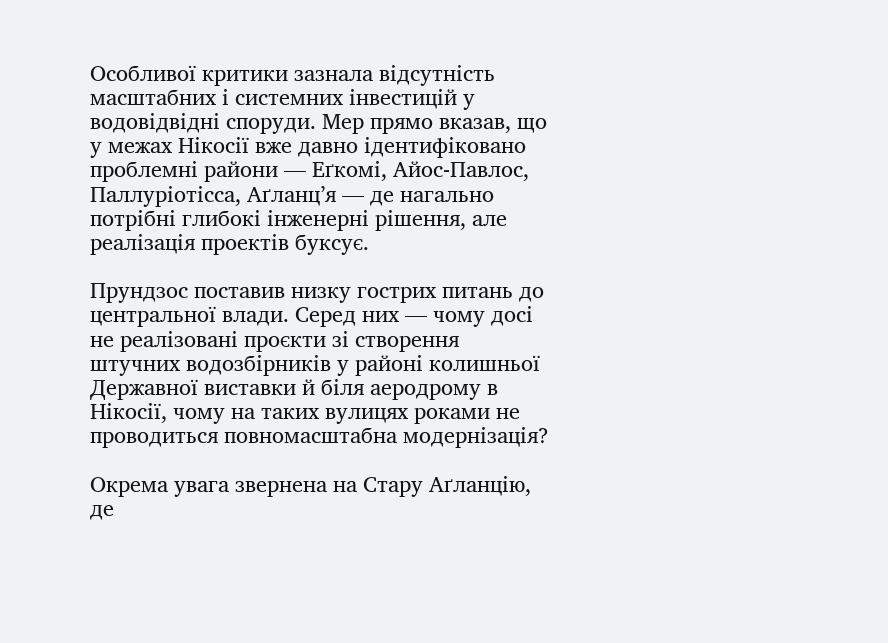Особливої критики зазнала відсутність масштабних і системних інвестицій у водовідвідні споруди. Мер прямо вказав, що у межах Нікосії вже давно ідентифіковано проблемні райони — Еґкомі, Айос-Павлос, Паллуріотісса, Аґланц’я — де нагально потрібні глибокі інженерні рішення, але реалізація проектів буксує.

Прундзос поставив низку гострих питань до центральної влади. Серед них — чому досі не реалізовані проєкти зі створення штучних водозбірників у районі колишньої Державної виставки й біля аеродрому в Нікосії, чому на таких вулицях роками не проводиться повномасштабна модернізація?

Окрема увага звернена на Стару Аґланцію, де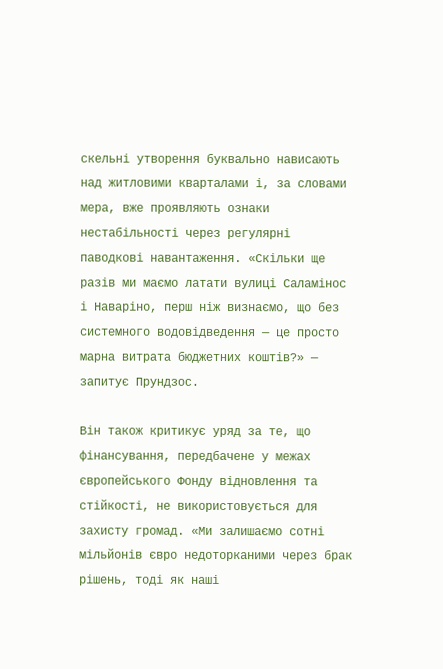скельні утворення буквально нависають над житловими кварталами і, за словами мера, вже проявляють ознаки нестабільності через регулярні паводкові навантаження. «Скільки ще разів ми маємо латати вулиці Саламінос і Наваріно, перш ніж визнаємо, що без системного водовідведення — це просто марна витрата бюджетних коштів?» — запитує Прундзос.

Він також критикує уряд за те, що фінансування, передбачене у межах європейського Фонду відновлення та стійкості, не використовується для захисту громад. «Ми залишаємо сотні мільйонів євро недоторканими через брак рішень, тоді як наші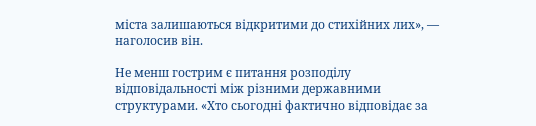міста залишаються відкритими до стихійних лих», — наголосив він.

Не менш гострим є питання розподілу відповідальності між різними державними структурами. «Хто сьогодні фактично відповідає за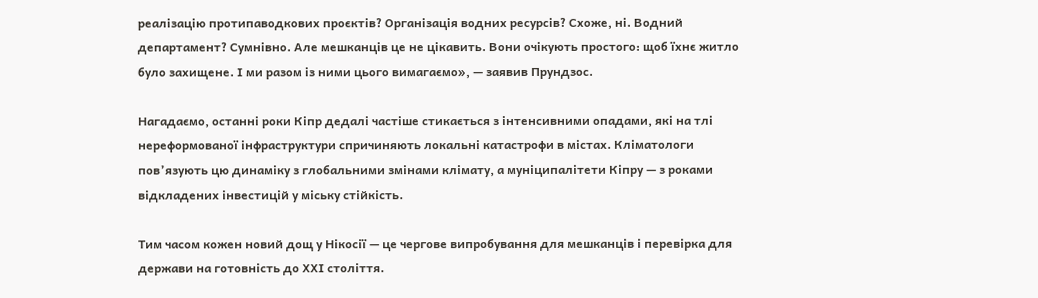реалізацію протипаводкових проєктів? Організація водних ресурсів? Схоже, ні. Водний департамент? Сумнівно. Але мешканців це не цікавить. Вони очікують простого: щоб їхнє житло було захищене. І ми разом із ними цього вимагаємо», — заявив Прундзос.

Нагадаємо, останні роки Кіпр дедалі частіше стикається з інтенсивними опадами, які на тлі нереформованої інфраструктури спричиняють локальні катастрофи в містах. Кліматологи пов’язують цю динаміку з глобальними змінами клімату, а муніципалітети Кіпру — з роками відкладених інвестицій у міську стійкість.

Тим часом кожен новий дощ у Нікосії — це чергове випробування для мешканців і перевірка для держави на готовність до ХХІ століття.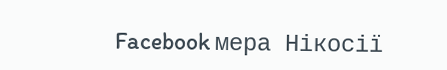Facebook мера Нікосії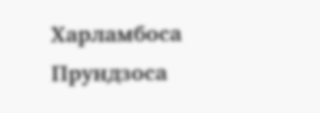Харламбоса Прундзоса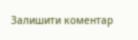Залишити коментар